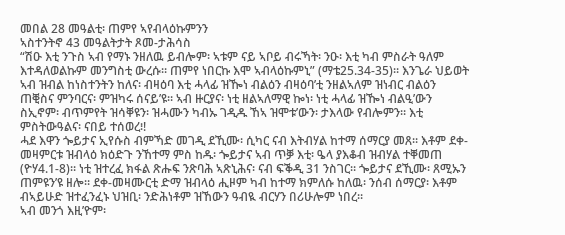መበል 28 መዓልቲ፡ ጠምየ ኣየብላዕኩምንን
ኣስተንትኖ 43 መዓልትታት ጾመ-ታሕሳስ
“ሽዑ እቲ ንጉስ ኣብ የማኑ ንዘለዉ ይብሎም፡ ኣቱም ናይ ኣቦይ ብሩኻት፡ ንዑ፡ እቲ ካብ ምስራት ዓለም እተዳለወልኩም መንግስቲ ውረሱ። ጠምየ ነበርኩ እሞ ኣብላዕኩምኒ” (ማቴ25.34-35)። እንጌራ ህይወት ኣብ ዝብል ከነስተንትን ከለና፡ ብዛዕባ እቲ ሓላፊ ዝዀነ ብልዕን ብዛዕባ’ቲ ንዘልኣለም ዝነብር ብልዕን ጠቒስና ምንባርና፡ ምዝካሩ ሰናይ’ዩ። ኣብ ዙርያና፡ ነቲ ዘልኣለማዊ ኰነ፡ ነቲ ሓላፊ ዝዀነ ብልዒ’ውን ስኢኖም፡ ብጥምየት ዝሳቐዩን፡ ዝሓሙን ካብኡ ገዲዱ ኸኣ ዝሞቱ’ውን፡ ታእላው የብሎምን። እቲ ምስትውዓልና፡ ናበይ ተሰወረ፧!
ሓደ እዋን ጐይታና ኢየሱስ ብምኻድ መገዲ ደኺሙ፡ ሲካር ናብ እትብሃል ከተማ ሰማርያ መጸ። እቶም ደቀ-መዛምርቱ ዝብላዕ ክዕድጉ ንኸተማ ምስ ከዱ፡ ጐይታና ኣብ ጥቓ እቲ፡ ዔላ ያእቆብ ዝብሃል ተቐመጠ (ዮሃ4.1-8)። ነቲ ዝተረፈ ክፋል ጽሑፍ ንጽባሕ ኣጽኒሕና፡ ናብ ፍቕዲ 31 ንስገር። ጐይታና ደኺሙ፡ ጸሚኡን ጠምዩን’ዩ ዘሎ። ደቀ-መዛሙርቲ ድማ ዝብላዕ ሒዞም ካብ ከተማ ክምለሱ ከለዉ፡ ንሰብ ሰማርያ፡ እቶም ብኣይሁድ ዝተፈንፈኑ ህዝቢ፡ ንድሕነቶም ዝኸውን ዓብዪ ብርሃን በሪሁሎም ነበረ።
ኣብ መንጎ እዚ’ዮም፡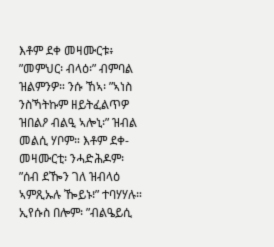እቶም ደቀ መዛሙርቱ፥ ”መምህር፡ ብላዕ፡” ብምባል ዝልምንዎ። ንሱ ኸኣ፡ ”ኣነስ ንስኻትኩም ዘይትፈልጥዎ ዝበልዖ ብልዒ ኣሎኒ፡” ዝብል መልሲ ሃቦም። እቶም ደቀ-መዛሙርቲ፡ ንሓድሕዶም፡ ”ሰብ ደዀን ገለ ዝብላዕ ኣምጺኡሉ ዀይኑ፧” ተባሃሃሉ። ኢየሱስ በሎም፡ ”ብልዔይሲ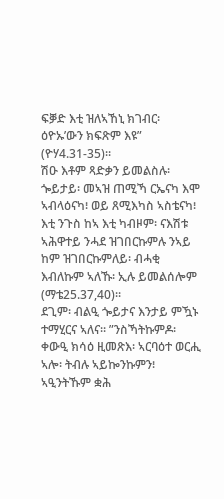ፍቓድ እቲ ዝለኣኸኒ ክገብር፡ ዕዮኡ’ውን ክፍጽም እዩ” (ዮሃ4.31-35)።
ሽዑ እቶም ጻድቃን ይመልስሉ፡ ጐይታይ፡ መኣዝ ጠሚኻ ርኤናካ እሞ ኣብላዕናካ፧ ወይ ጸሚእካስ ኣስቴናካ፧ እቲ ንጉስ ከኣ እቲ ካብዞም፡ ናእሽቱ ኣሕዋተይ ንሓደ ዝገበርኩምሉ ንኣይ ከም ዝገበርኩምለይ፡ ብሓቂ እብለኩም ኣለኹ፡ ኢሉ ይመልሰሎም (ማቴ25.37,40)።
ደጊም፡ ብልዒ ጐይታና እንታይ ምዃኑ ተማሂርና ኣለና። ”ንስኻትኩምዶ፡ ቀውዒ ክሳዕ ዚመጽእ፡ ኣርባዕተ ወርሒ ኣሎ፡ ትብሉ ኣይኰንኩምን፧ ኣዒንትኹም ቋሕ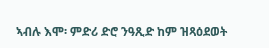ኣብሉ እሞ፡ ምድሪ ድሮ ንዓጺድ ከም ዝጻዕደወት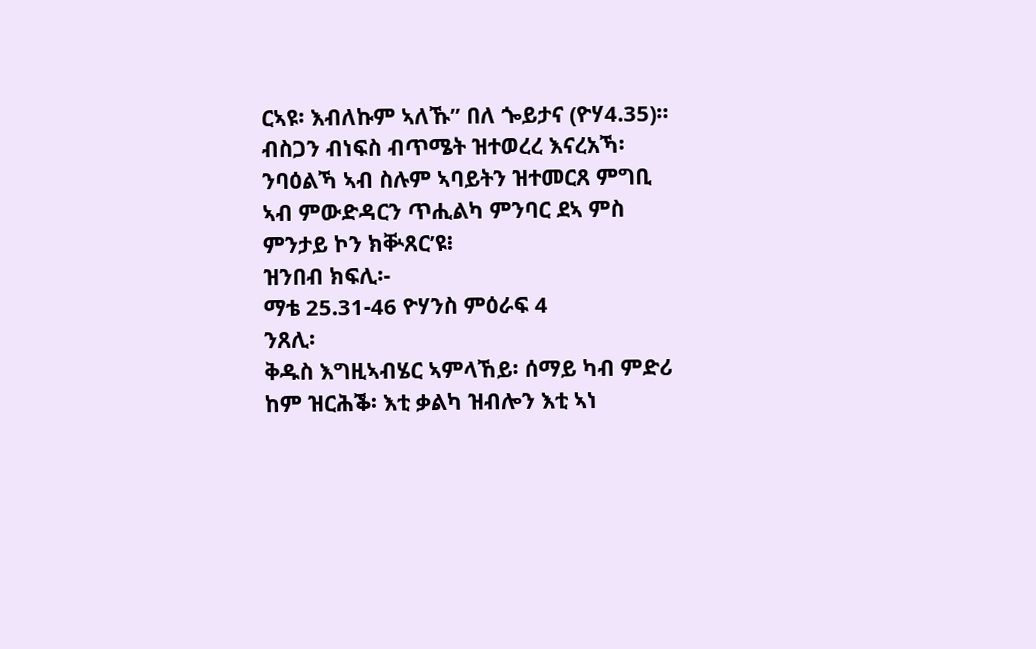ርኣዩ፡ እብለኩም ኣለኹ” በለ ጐይታና (ዮሃ4.35)። ብስጋን ብነፍስ ብጥሜት ዝተወረረ እናረአኻ፡ ንባዕልኻ ኣብ ስሉም ኣባይትን ዝተመርጸ ምግቢ ኣብ ምውድዳርን ጥሒልካ ምንባር ደኣ ምስ ምንታይ ኮን ክቝጸር’ዩ፧
ዝንበብ ክፍሊ፡-
ማቴ 25.31-46 ዮሃንስ ምዕራፍ 4
ንጸሊ፡
ቅዱስ እግዚኣብሄር ኣምላኸይ፡ ሰማይ ካብ ምድሪ ከም ዝርሕቕ፡ እቲ ቃልካ ዝብሎን እቲ ኣነ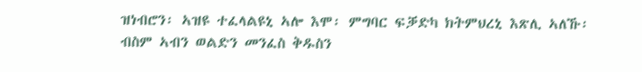ዝነብሮን፡ ኣዝዩ ተፈላልዩኒ ኣሎ እሞ፡ ምግባር ፍቓድካ ክትምህረኒ እጽሊ ኣለኹ፡ ብስም ኣብን ወልድን መንፈስ ቅዱስን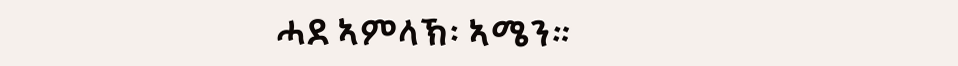ሓደ ኣምላኽ፡ ኣሜን።